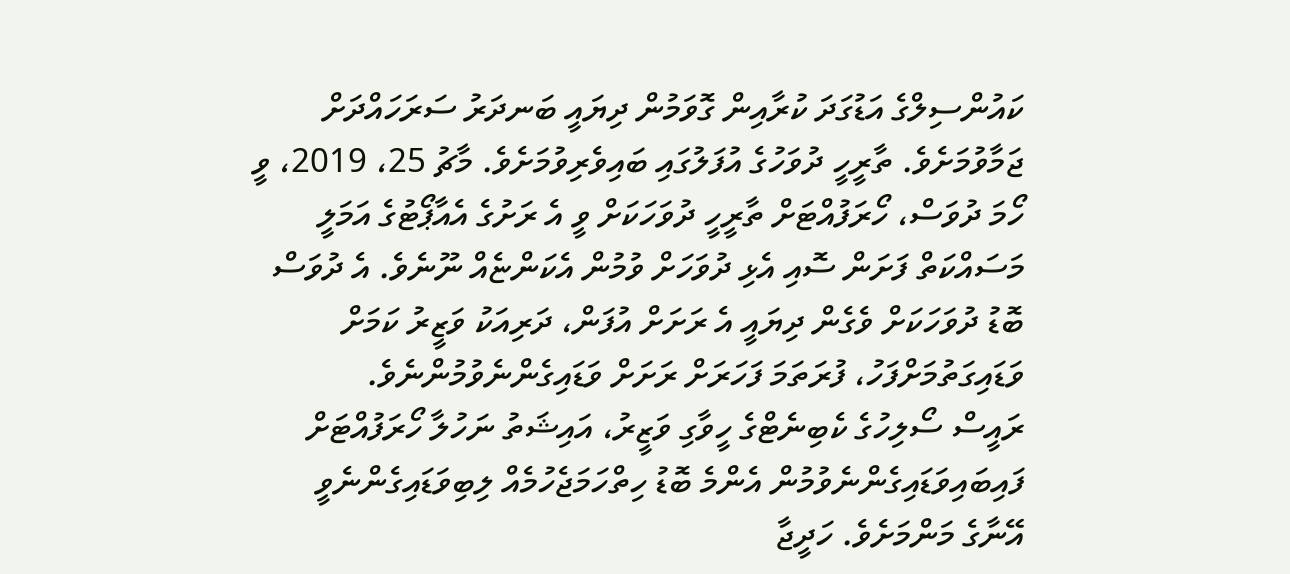ކައުންސިލްގެ އަޑުގަދަ ކުރާއިން ގޮވަމުން ދިޔައީ ބަނދަރު ސަރަހައްދަށް ޖަމާވުމަށެވެ. ތާރީހީ ދުވަހުގެ އުފަލުގައި ބައިވެރިވުމަށެވެ. މާޗު 25، 2019، ވީ ހޯމަ ދުވަސް، ހޯރަފުއްޓަށް ތާރީހީ ދުވަހަކަށް ވީ އެ ރަށުގެ އެއާޕޯޓުގެ އަމަލީ މަސައްކަތް ފަށަން ސޮއި އެޅި ދުވަހަށް ވުމުން އެކަންޏެއް ނޫނެވެ. އެ ދުވަސް ބޮޑު ދުވަހަކަށް ވެގެން ދިޔައީ އެ ރަށަށް އުފަން، ދަރިއަކު ވަޒީރު ކަމަށް ވަޑައިގަތުމަށްފަހު، ފުރަތަމަ ފަހަރަށް ރަށަށް ވަޑައިގެންނެވުމުންނެވެ.
ރައީސް ސޯލިހުގެ ކެބިނެޓްގެ ހީވާގި ވަޒީރު، އައިޝަތު ނަހުލާ ހޯރަފުއްޓަށް ފައިބައިވަޑައިގެންނެވުމުން އެންމެ ބޮޑު ހިތްހަމަޖެހުމެއް ލިބިވަޑައިގެންނެވީ އޭނާގެ މަންމަށެވެ. ހަދީޖާ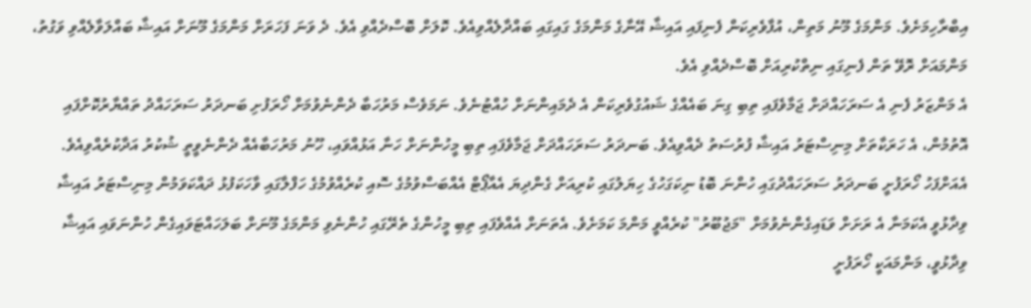އިބްރާހިމަށެވެ. މަންމަގެ މޫނު މަތިން، އުފާވެރިކަން ފެނިފައި އައިޝާ އޭނާގެ މަންމަގެ ގައިގައި ބައްދާލެއްވިއެވެ. ކޮލަށް ބޮސްދެއްވި އެވެ. ދެ ވަނަ ފަހަރަށް މަންމަގެ މޫނަށް އައިޝާ ބައްލަވާލެއްވި ވަގުތު، މަންމައަށް ރޮވޭ ތަން ފެނިގައި ނިތްކުރިއަށް ބޮސްދެއްވި އެވެ.
އެ މަންޒަރު ފެނި އެ ސަރަހައްދަށް ޖަމާވެފައި ތިބި ގިނަ ބައެއްގެ ޝައުގުވެރިކަން އެ ދެމައިންނަށް ހުއްޓުނެވެ. ނަމަވެސް މަރުހަބާ ދެންނެވުމަށް ހޯރަފުށި ބަނދަރު ސަރަހައްދު ތައްޔާރުކޮށްފައި އޮތުމުން، އެ ހަރަކާތަށް މިނިސްޓަރު އައިޝާ ފުރުސަތު ދެއްވިއެވެ. ބަނދަރު ސަރަހައްދަށް ޖަމާވެފައި ތިބި މީހުންނަށް ހަނާ އަޅުއްވައި، ހޫނު މަރުހަބާއެއް ދެންނެވީތީ ޝުކުރު އަދާކުރެއްވިއެވެ.
އެއަށްފަހު ހޯރަފުށީ ބަނދަރު ސަރަހައްދުގައި ހުންނަ ބޮޑު ނިކަގަހުގެ ހިޔަލުގައި ކުރިއަށް ގެންދިޔަ އެއާޕޯޓް އެއްބަސްވުމުގެ ސޮއި ކުރެއްވުމުގެ ހަފްލާގައި ވާހަކަފުޅު ދައްކަވަމުން މިނިސްޓަރު އައިޝާ ވިދާޅުވީ އެކަމަނާ އެ ރަށަށް ވަޑައިގެންނެވުމަށް "މަޖުބޫރު" ކުރެއްވީ މަންމަ ކަމަށެވެ. އެތަނަށް އެއްވެފައި ތިބި މީހުންގެ ތެރޭގައި ހުންނެވި މަންމަގެ މޫނަށް ބަލަހައްޓަވައިގެން ހުންނަވައި އައިޝާ ވިދާޅުވީ، މަންމައަކީ ހޯރަފުށީ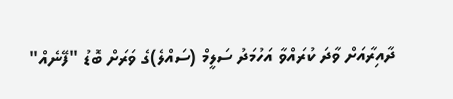ދާއިރާއަށް ވާދަ ކުރައްވާ އަހުމަދު ސަލީމް (ސައްލެ)ގެ ވަރަށް ބޮޑު "ފޭނެއް"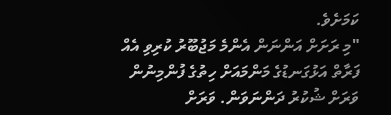ކަމަށެވެ.
"މި ރަށަށް އަންނަން އެންމެ މަޖުބޫރު ކުރިވި އެއް ފަރާތް އަޅުގަނޑުގެ މަންމައަށް ހިތުގެ ފުންމިނުން ވަރަށް ޝުކުރު ދަންނަވަން. ވަރަށް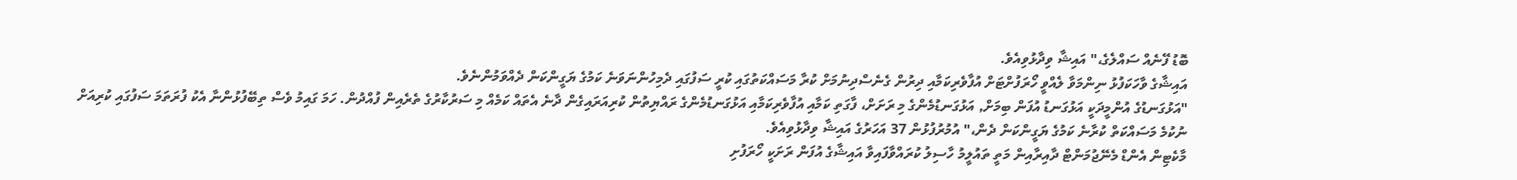ބޮޑު ފޭނެއް ސައްލެގެ،" އައިޝާ ވިދާޅުވިއެވެ.
އައިޝާގެ ވާހަކަފުޅު ނިންމަވާ ލެއްވީ ހޯރަފުށްޓަށް އުފާވެރިކަމާއި ދިރުން ގެނެސްދިނުމަށް ކުރާ މަސައްކަތުގައި ކުރީ ސަފުގައި ދެމިހުންނަވަނެ ކަމުގެ ޔަގީންކަން ދެއްވަމުންނެވެ.
"އަޅުގަނޑުގެ އުންމީދަކީ އަޅުގަނޑު އުފަން ބިމަށް, އަޅުގަނޑުމެންގެ މި ރަށަށް، ފާގަތި ކަމާއި އުފާވެރިކަމާއި އަޅުގަނޑުމެންގެ ރައްޔިތުން ކުރިއަރައިގެން ދާނެ އެތައް ކަމެއް މި ސަރުކާރުގެ ތެރެއިން ފުއްދުން. ހަމަ ގައިމު ވެސް ތިބޭފުޅުންނާ އެކު ފުރަތަމަ ސަފުގައި ކުރިއަށް ނުކުމެ މަސައްކަތް ކުރާނެ ކަމުގެ ޔަގީންކަން ދެން،" އުމުރުފުޅުން 37 އަހަރުގެ އައިޝާ ވިދާޅުވިއެވެ.
މާކެޓިން އެންޑް މެނޭޖުމަންޓް ދާއިރާއިން މަތީ ތައުލީމު ހާސިލު ކުރައްވާފައިވާ އައިޝާގެ އުފަން ރަށަކީ ހޯރަފުށި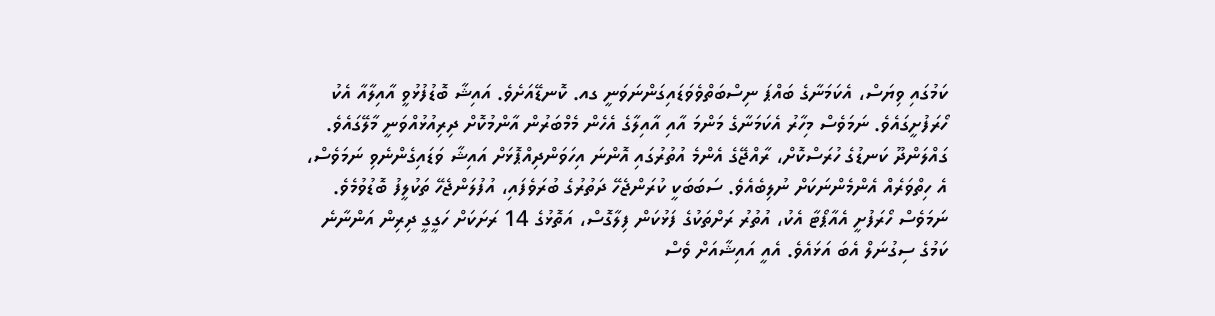ކަމުގައި ވިޔަސް، އެކަމަނާގެ ބައްޕަ ނިސްބަތްވެވަޑައިގަންނަވަނީ ގއ. ކޮނޑޭއަށެވެ. އައިޝާ ބޮޑުފުޅުވީ އާއިލާއާ އެކު ހޯރަފުށީގައެވެ. ނަމަވެސް މިހާރު އެކަމަނާގެ މަންމަ އާއި އާއިލާގެ އެހެން މެމްބަރުން އާންމުކޮށް ދިރިއުޅުއްވަނީ މާލޭގައެވެ.
ގައްލަންދޫ ކަނޑުގެ ހުރަސްކޮށް، ރާއްޖޭގެ އެންމެ އުތުރުގައި އޮންނަ އިހަވަންދިއްޕޮޅަށް އައިޝާ ވަޑައިގެންނެވި ނަމަވެސް، އެ ހިތްވަރެއް އެންމެންނަކަށް ނުލިބެއެވެ. ސަބަބަކީ ކުރަންޖެހޭ ދަތުރުގެ ބުރަވެފައި، އުފުލަންޖެހޭ ތަކުލީފު ބޮޑުވުމެވެ. ނަމަވެސް ހޯރަފުށީ އެއާޕޯޓާ އެކު، އުތުރު ރަށްތަކުގެ ފަޅުކަން ފިލާގޮސް، އަތޮޅުގެ 14 ރަށަކަށް ހަގީގީ ދިރިން އަންނާނެ ކަމުގެ ސިގުނަލް އެބަ އަޅައެވެ. އެއީ އައިޝާއަށް ވެސް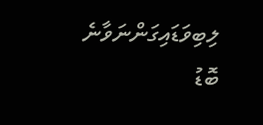ލިބިވަޑައިގަންނަވާނެ ބޮޑު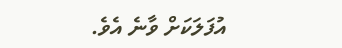އުފަލަކަށް ވާނެ އެވެ.